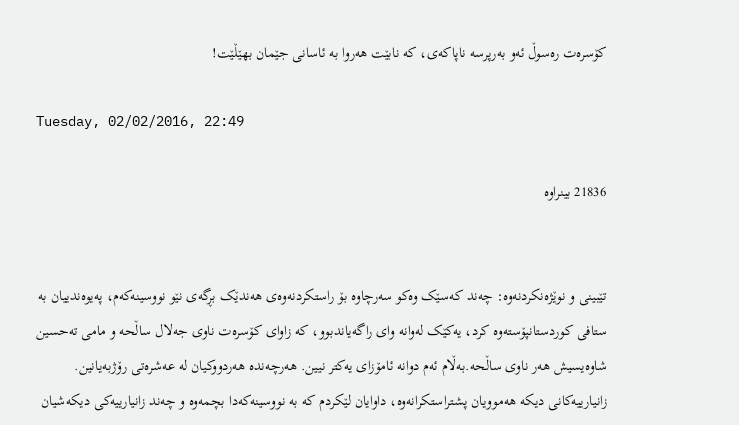کۆسرەت رەسوڵ ئەو بەرپرسە ناپاکەی، کە نابێت هەروا بە ئاسانی جێمان بهێڵێت!

Tuesday, 02/02/2016, 22:49

21836 بینراوە


تێبینی و نوێژەنکردنەوە: چەند کەسێک وەکو سەرچاوە بۆ راستکردنەوەی هەندێک بڕگەی نێو نووسینەکەم، پەیوەندییان بە ستافی کوردستانپۆستەوە کرد، یەکێک لەوانە وای راگەیاندبوو، کە زاوای کۆسرەت ناوی جەلال ساڵحە و مامی تەحسین شاوەیسیش هەر ناوی ساڵحە.بەڵام ئەم دوانە ئامۆزای یەکتر نیین. هەرچەندە هەردووکیان لە عەشرەتی رۆژبەیانین. زانیارییەکانی دیکە هەموویان پشتراستکرانەوە، داوایان لێکردم کە بە نووسینەکەدا بچمەوە و چەند زانیارییەکی دیکەشیان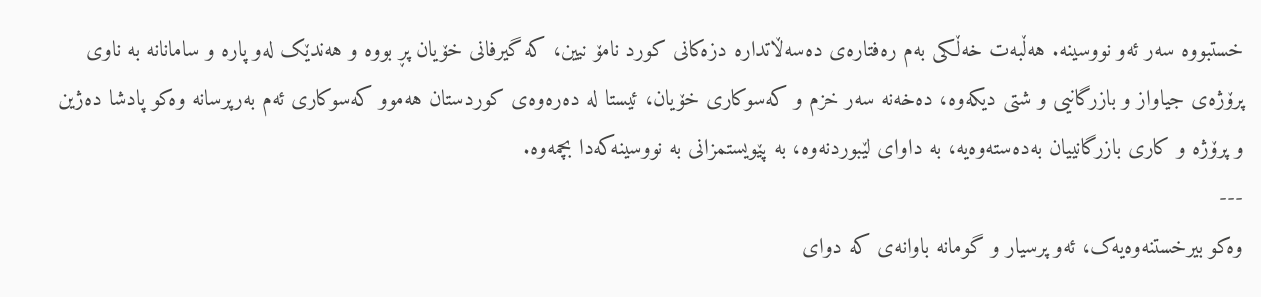خستبووە سەر ئەو نووسینە. هەڵبەت خەڵکی بەم رەفتارەی دەسەڵاتدارە دزەکانی کورد نامۆ نیین، کە گیرفانی خۆیان پڕ بووە و هەندێک لەو پارە و سامانانە بە ناوی پرۆژەی جیاواز و بازرگانیی و شتی دیکەوە، دەخەنە سەر خزم و کەسوکاری خۆیان، ئیستا لە دەرەوەی کوردستان هەموو کەسوکاری ئەم بەرپرسانە وەکو پادشا دەژین و پرۆژە و کاری بازرگانییان بەدەستەوەیە، بە داوای لێبوردنەوە، بە پێویستمزانی بە نووسینەکەدا بچمەوە.
---
وەکو بیرخستنەوەیەک، ئەو پرسیار و گومانە باوانەی کە دوای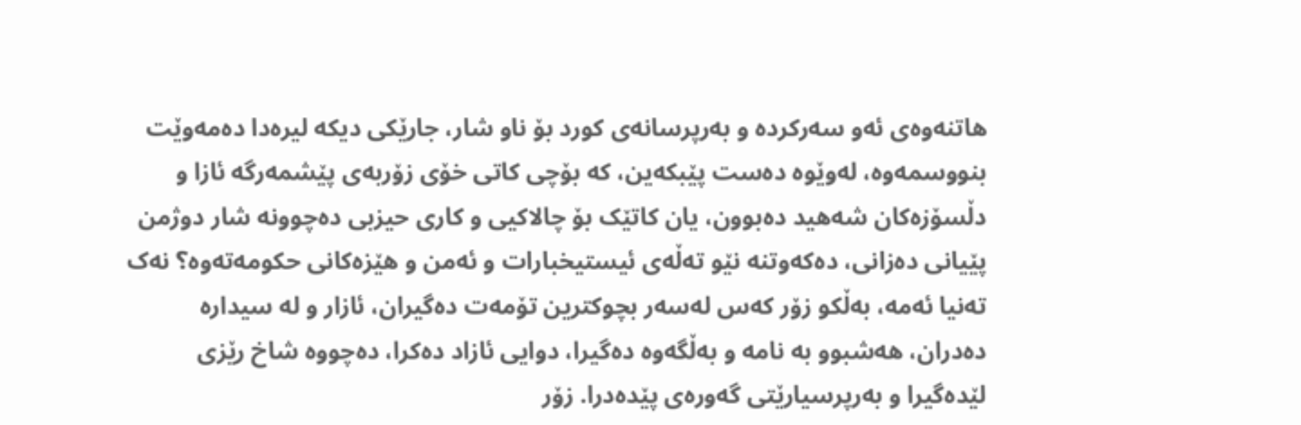هاتنەوەی ئەو سەرکردە و بەرپرسانەی کورد بۆ ناو شار، جارێکی دیکە لیرەدا دەمەوێت بنووسمەوە، لەوێوە دەست پێبکەین، کە بۆچی کاتی خۆی زۆربەی پێشمەرگە ئازا و دڵسۆزەکان شەهید دەبوون، یان کاتێک بۆ چالاکیی و کاری حیزبی دەچوونە شار دوژمن پێیانی دەزانی، دەکەوتنە نێو تەڵەی ئیستیخبارات و ئەمن و هێزەکانی حکومەتەوە؟ نەک تەنیا ئەمە، بەڵکو زۆر کەس لەسەر بچوکترین تۆمەت دەگیران، ئازار و لە سیدارە دەدران، هەشبوو بە نامە و بەڵگەوە دەگیرا، دوایی ئازاد دەکرا، دەچووە شاخ رێزی لێدەگیرا و بەرپرسیارێتی گەورەی پێدەدرا. زۆر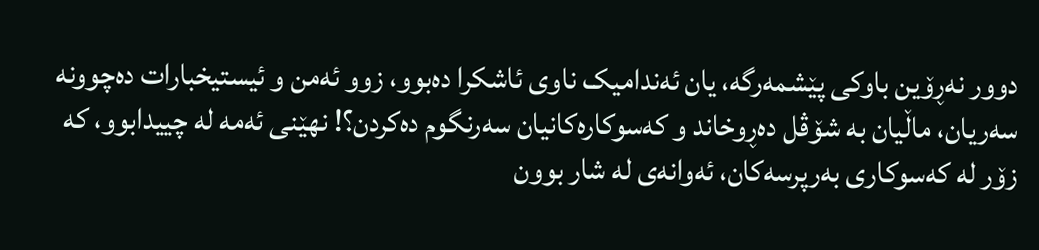دوور نەڕۆین باوکی پێشمەرگە، یان ئەندامیک ناوی ئاشکرا دەبوو، زوو ئەمن و ئیستیخبارات دەچوونە سەریان، ماڵیان بە شۆڤل دەڕوخاند و کەسوکارەکانیان سەرنگوم دەکردن؟! نهێنی ئەمە لە چییدابوو، کە زۆر لە کەسوکاری بەرپرسەکان، ئەوانەی لە شار بوون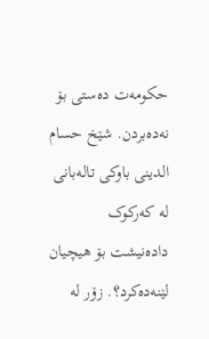حکومەت دەستی بۆ نەدەبردن. شێخ حسام الدینی باوکی تالەبانی لە کەرکوک دادەنیشت بۆ هیچیان لێنەدەکرد؟. زۆر لە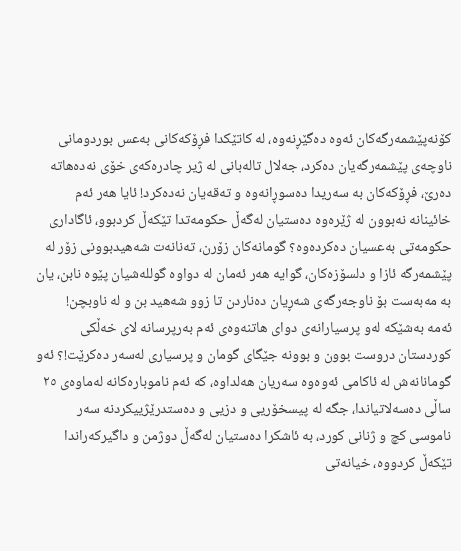کۆنەپێشمەرگەکان ئەوە دەگێڕنەوە، لە کاتێکدا فڕۆکەکانی بەعس بوردومانی ناوچەی پێشمەرگەیان دەکرد، جەلال تالەبانی لە ژیر چادرەکەی خۆی نەدەهاتە دەرێ، فڕۆکەکان بە سەریدا دەسوڕانەوە و تەقەیان نەدەکرد! ئایا هەر ئەم خائینانە نەبوون لە ژێرەوە دەستیان لەگەڵ حکومەتدا تێکەڵ کردبوو، ئاگاداری حکومەتی بەعسیان دەکردەوە؟ گومانەکان زۆرن، تەنانەت شەهیدبوونی زۆر لە پێشمەرگە ئازا و دلسۆزەکان، گوایە هەر ئەمان لە دواوە گوللەشیان پێوە نابن، یان بە مەبەست بۆ ناوجەرگەی شەڕیان دەناردن تا زوو شەهید بن و لە ناوبچن!
ئەمە بەشێکە لەو پرسیارانەی دوای هاتنەوەی ئەم بەرپرسانە لای خەڵکی کوردستان دروست بوون و بوونە جێگای گومان و پرسیاری لەسەر دەکرێت!؟ ئەو گومانانەش لە ئاکامی ئەوەوە سەریان هەلداوە، کە ئەم ناموبارەکانە لەماوەی ٢٥ ساڵی دەسەلاتیاندا، جگە لە پیسخۆریی و دزیی و دەستدرێژییکردنە سەر ناموسی کچ و ژنانی کورد، بە ئاشکرا دەستیان لەگەڵ دوژمن و داگیرکەراندا تێکەڵ کردووە، خیانەتی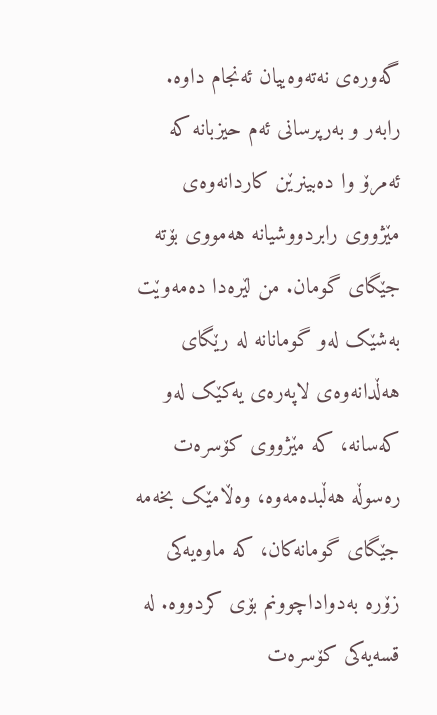گەورەی نەتەوەییان ئەنجام داوە. رابەر و بەرپرسانی ئەم حیزبانە کە ئەمرۆ وا دەبینرێن کاردانەوەی مێژووی رابردووشیانە هەمووی بۆتە جێگای گومان. من لێرەدا دەمەوێت بەشێک لەو گومانانە لە رێگای هەڵدانەوەی لاپەرەی یەکێک لەو کەسانە، کە مێژووی کۆسرەت رەسوڵە هەڵبدەمەوە، وەڵامێک بخەمە جێگای گومانەکان، کە ماوەیەکی زۆرە بەدواداچوونم بۆی کردووە. لە قسەیەکی کۆسرەت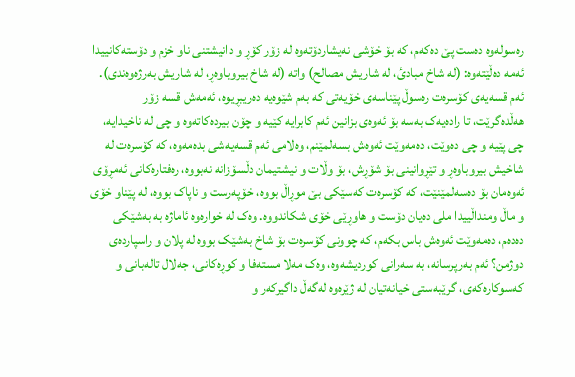رەسولەوە دەست پێ دەکەم، کە بۆ خۆشی نەیشاردۆتەوە لە زۆر کۆڕ و دانیشتنی ناو خزم و دۆستەکانییدا ئەمە دەڵێتەوە: (لە شاخ مبادئ، لە شاریش مصالح) واتە (لە شاخ بیروباوەڕ، لە شاریش بەرژەوەندی). ئەم قسەیەی کۆسرەت رەسوڵ پێناسەی خۆیەتی کە بەم شێوەیە دەریبڕیوە، ئەمەش قسە زۆر هەڵدەگرێت، تا رادەیەک بەسە بۆ ئەوەی بزانین ئەم کابرایە کێیە و چۆن بیردەکاتەوە و چی لە ناخیدایە، چی پێیە و چی دەوێت، دەمەوێت ئەوەش بسەلمێنم، وەلامی ئەم قسەیەشی بدەمەوە، کە کۆسرەت لە شاخیش بیروباوەڕ و تێڕوانینی بۆ شۆڕش، بۆ وڵات و نیشتیمان دڵسۆزانە نەبووە، رەفتارەکانی ئەمڕۆی ئەوەمان بۆ دەسەلمێنێت، کە کۆسرەت کەسێکی بێ موڕاڵ بووە، خۆپەرست و ناپاک بووە، لە پێناو خۆی و ماڵ ومنداڵییدا ملی دەیان دۆست و هاوڕێی خۆی شکاندووە. وەک لە خوارەوە ئاماژە بە بەشێکی دەدەم، دەمەوێت ئەوەش باس بکەم، کە چوونی کۆسرەت بۆ شاخ بەشێک بووە لە پلان و راسپاردەی دوژمن؟ ئەم بەرپرسانە، بە سەرانی کوردیشەوە، وەک مەلا مستەفا و کوڕەکانی، جەلال تالەبانی و کەسوکارەکەی، گرێبەستی خیانەتیان لە ژێرەوە لەگەڵ داگیرکەر و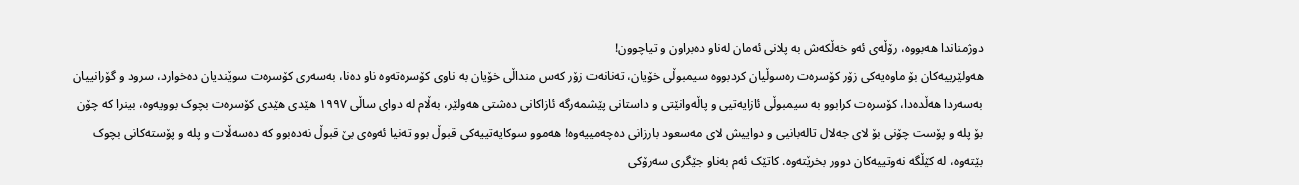دوژمناندا هەبووە، رۆڵەی ئەو خەڵکەش بە پلانی ئەمان لەناو دەبراون و تیاچوون!
هەولێرییەکان بۆ ماوەیەکی زۆر کۆسرەت رەسوڵیان کردبووە سیمبوڵی خۆیان، تەنانەت زۆر کەس منداڵی خۆیان بە ناوی کۆسرەتەوە ناو دەنا، بەسەری کۆسرەت سوێندیان دەخوارد، سرود و گۆرانییان بەسەردا هەڵدەدا، کۆسرەت کرابوو بە سیمبوڵی ئازایەتیی و پاڵەوانێتی و داستانی پێشمەرگە ئازاکانی دەشتی هەولێر، بەڵام لە دوای ساڵی ١٩٩٧ هێدی هێدی کۆسرەت بچوک بوویەوە، بینرا کە چۆن بۆ پلە و پۆست چۆنی بۆ لای جەلال تالەبانیی و دواییش لای مەسعود بارزانی دەچەمییەوە! هەموو سوکایەتییەکی قبوڵ بوو تەنیا ئەوەی بێ قبوڵ نەدەبوو کە دەسەڵات و پلە و پۆستەکانی بچوک بێتەوە، لە کێڵگە نەوتییەکان دوور بخرێتەوە. کاتێک ئەم بەناو جێگری سەرۆکی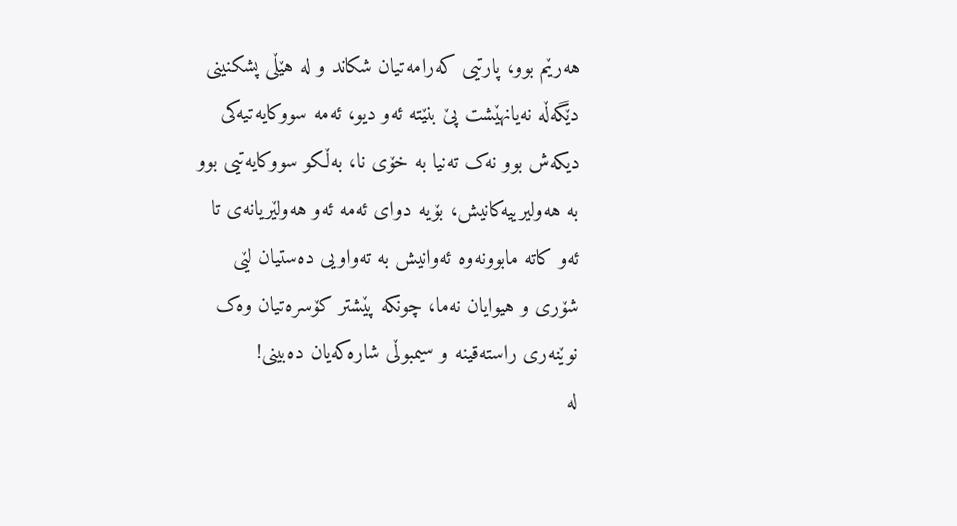هەرێم بوو، پارتیی کەرامەتیان شکاند و لە هێڵی پشکنینی دێگەڵە نەیانهێشت پێ بنێتە ئەو دیو، ئەمە سووکایەتیەکی دیکەش بوو نەک تەنیا بە خۆی نا، بەڵکو سووکایەتیی بوو بە هەولیرییەکانیش، بۆیە دوای ئەمە ئەو هەولێریانەی تا ئەو کاتە مابوونەوە ئەوانیش بە تەواویی دەستیان لێی شۆری و هیوایان نەما، چونکە پێشتر کۆسرەتیان وەک نوێنەری راستەقینە و سیمبوڵی شارەکەیان دەبینی!
لە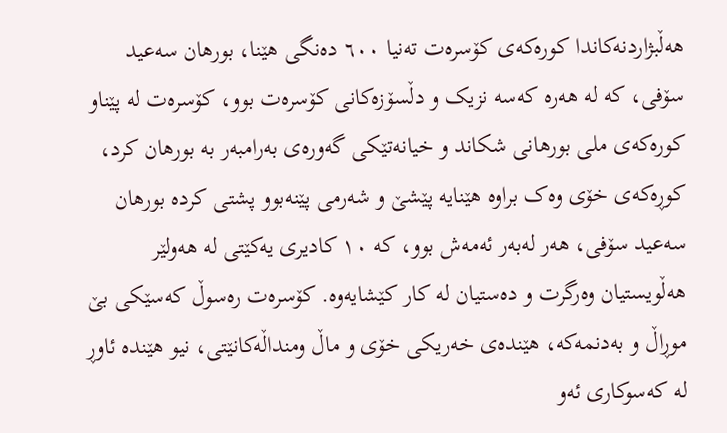هەڵبژاردنەکاندا کورەکەی کۆسرەت تەنیا ٦٠٠ دەنگی هێنا، بورهان سەعید سۆفی، کە لە هەرە کەسە نزیک و دڵسۆزەکانی کۆسرەت بوو، کۆسرەت لە پێناو کورەکەی ملی بورهانی شکاند و خیانەتێکی گەورەی بەرامبەر بە بورهان کرد، کوڕەکەی خۆی وەک براوە هێنایە پێشێ و شەرمی پێنەبوو پشتی کردە بورهان سەعید سۆفی، هەر لەبەر ئەمەش بوو، کە ١٠ کادیری یەکێتی لە هەولێر هەڵویستیان وەرگرت و دەستیان لە کار کێشایەوە. کۆسرەت رەسوڵ کەسێکی بێ موڕاڵ و بەدنمەکە، هێندەی خەریکی خۆی و ماڵ ومنداڵەکانێتی، نیو هێندە ئاوڕ لە کەسوکاری ئەو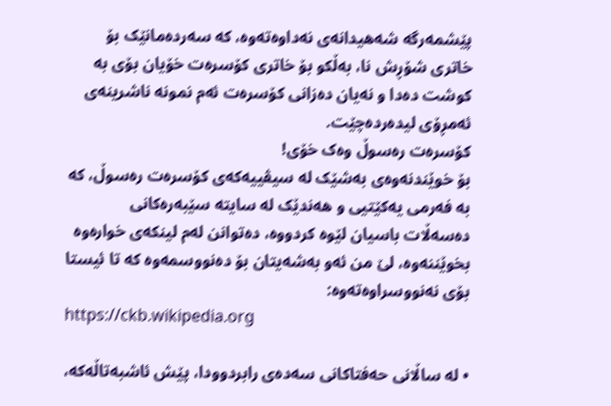پێشمەرگە شەهیدانەی نەداوەتەوە، کە سەردەمانێک بۆ خاتری شۆڕش نا، بەڵکو بۆ خاتری کۆسرەت خۆیان بۆی بە کوشت دەدا و نەیان دەزانی کۆسرەت ئەم نمونە ناشرینەی ئەمڕۆی لیدەردەچێت.
کۆسرەت رەسوڵ وەک خۆی!
بۆ خوێندنەوەی بەشێک لە سیڤییەکەی کۆسرەت رەسوڵ، کە بە فەرمی یەکێتیی و هەندێک لە سایتە سێبەرەکانی دەسەڵات باسیان لێوە کردووە، دەتوانن لەم لینکەی خوارەوە بخوێننەوە، لێ من ئەو بەشەیتان بۆ دەنووسمەوە کە تا ئیستا بۆی نەنووسراوەتەوە:
https://ckb.wikipedia.org

• لە ساڵانی حەفتاکانی سەدەی رابردوودا، پێش ئاشبەتاڵەکە،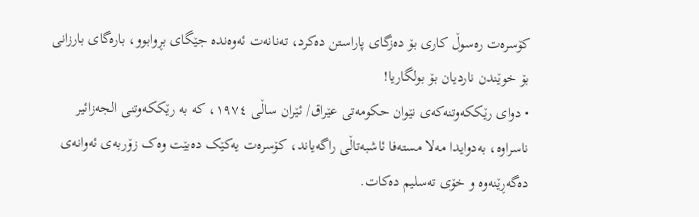کۆسرەت رەسوڵ کاری بۆ دەزگای پاراستن دەکرد، تەنانەت ئەوەندە جێگای بڕوابوو، بارەگای بارزانی بۆ خوێندن ناردیان بۆ بولگاریا!
• دوای رێککەوتنەکەی نێوان حکومەتی عێراق/ ئێران ساڵی ١٩٧٤، کە بە رێککەوتنی الجەزائیر ناسراوە، بەدوایدا مەلا مستەفا ئاشبەتاڵی راگەیاند، کۆسرەت یەکێک دەبێت وەک زۆربەی ئەوانەی دەگەڕێنەوە و خۆی تەسلیم دەکات.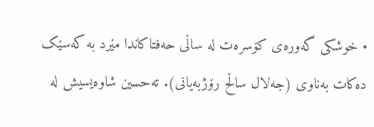• خوشکی گەورەی کۆسرەت لە ساڵی حەفتاکاندا مێرد بە کەسێک دەکات بەناوی (جەلال ساڵح رۆژبەیانی). تەحسین شاوەیسیش لە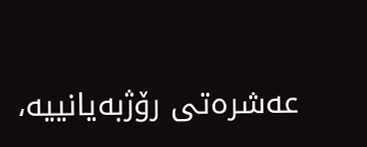عەشرەتی رۆژبەیانییە،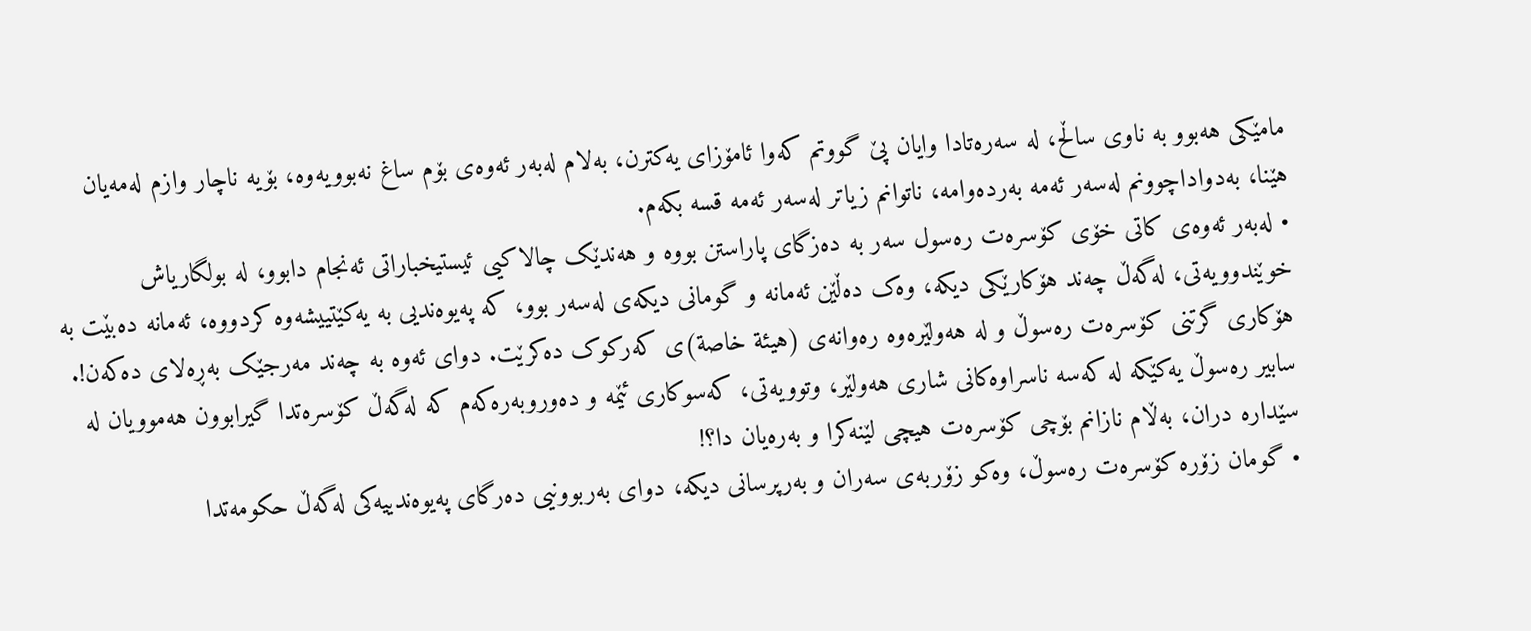مامێکی هەبوو بە ناوی ساڵح، لە سەرەتادا وایان پێ گووتم کەوا ئامۆزای یەکترن، بەلام لەبەر ئەوەی بۆم ساغ نەبوویەوە، بۆیە ناچار وازم لەمەیان هێنا، بەدواداچوونم لەسەر ئەمە بەردەوامە، ناتوانم زیاتر لەسەر ئەمە قسە بکەم.
• لەبەر ئەوەی کاتی خۆی کۆسرەت رەسول سەر بە دەزگای پاراستن بووە و هەندێک چالاکیی ئیستیخباراتی ئەنجام دابوو، لە بولگاریاش خوێندوویەتی، لەگەڵ چەند هۆکارێکی دیکە، وەک دەڵێن ئەمانە و گومانی دیکەی لەسەر بوو، کە پەیوەندیی بە یەکێتییشەوە کردووە، ئەمانە دەبێت بە هۆکاری گرتنی کۆسرەت رەسوڵ و لە هەولێرەوە رەوانەی (هیئة خاصة)ی کەرکوک دەکرێت. دوای ئەوە بە چەند مەرجێک بەڕەلای دەکەن!. سابیر رەسوڵ یەکێکە لە کەسە ناسراوەکانی شاری هەولێر، وتوویەتی، کەسوکاری ئێمە و دەوروبەرەکەم کە لەگەڵ کۆسرەتدا گیرابوون هەموویان لە سێدارە دران، بەڵام نازانم بۆچی کۆسرەت هیچی لێنەکرا و بەرەیان دا؟!
• گومان زۆرە کۆسرەت رەسوڵ، وەکو زۆربەی سەران و بەرپرسانی دیکە، دوای بەربوونیی دەرگای پەیوەندییەکی لەگەڵ حکومەتدا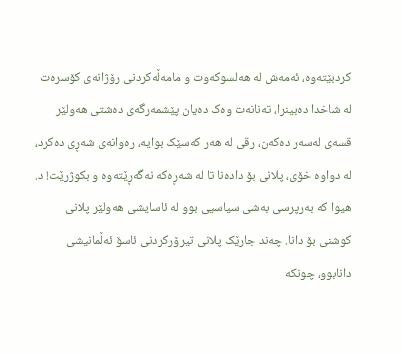کردبێتەوە، ئەمەش لە هەلسوکەوت و مامەڵەکردنی رۆژانەی کۆسرەت لە شاخدا دەبینرا، تەنانەت وەک دەیان پێشمەرگەی دەشتی هەولێر قسەی لەسەر دەکەن، رقی لە هەر کەسێک بوایە، رەوانەی شەڕی دەکرد، لە دواوە خۆی، پلانی بۆ دادەنا تا لە شەڕەکە نەگەڕێتەوە و بکوژرێت! د. هیوا کە بەرپرسی بەشی سیاسیی بوو لە ئاسایشی هەولێر پلانی کوشنی بۆ دانا. چەند جارێک پلانی تیرۆرکردنی ئاسۆ ئەڵمانیشی دانابوو، چونکە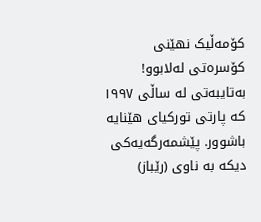کۆمەڵیک نهێنی کۆسرەتی لەلابوو! بەتایبەتی لە ساڵی ١٩٩٧ کە پارتی تورکیای هێنایە باشوور. پێشمەرگەیەکی دیکە بە ناوی (رێباز)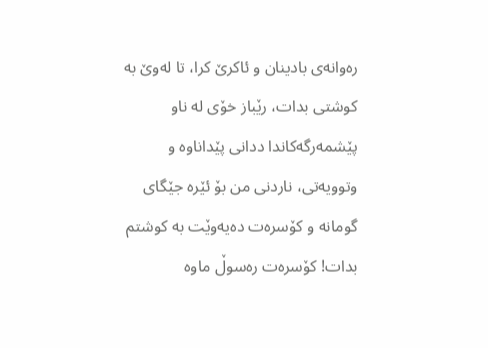رەوانەی بادینان و ئاکرێ کرا، تا لەوێ بە کوشتی بدات، رێباز خۆی لە ناو پێشمەرگەکاندا ددانی پێداناوە و وتوویەتی، ناردنی من بۆ ئێرە جێگای گومانە و کۆسرەت دەیەوێت بە کوشتم بدات! کۆسرەت رەسوڵ ماوە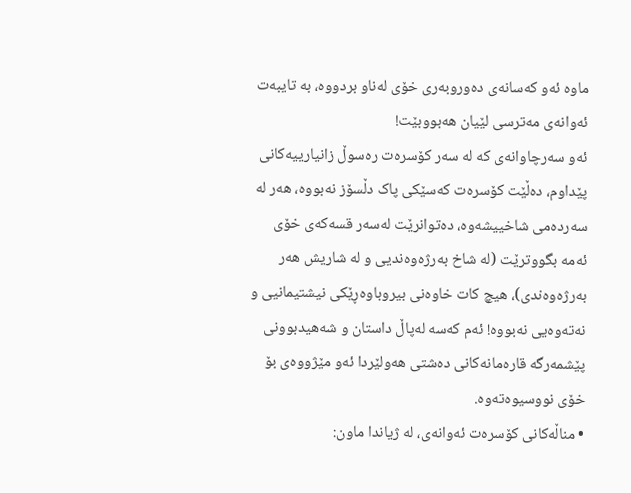ماوە ئەو کەسانەی دەوروبەری خۆی لەناو بردووە، بە تایبەت ئەوانەی مەترسی لێیان هەبووبێت!
ئەو سەرچاوانەی کە لە سەر کۆسرەت رەسوڵ زانیارییەکانی پێداوم، دەڵێت کۆسرەت کەسێکی پاک دڵسۆز نەبووە، هەر لە سەردەمی شاخییشەوە، دەتوانرێت لەسەر قسەکەی خۆی ئەمە بگووترێت (لە شاخ بەرژەوەندیی و لە شاریش هەر بەرژەوەندی)، هیچ کات خاوەنی بیروباوەڕێکی نیشتیمانیی و نەتەوەیی نەبووە! ئەم کەسە لەپاڵ داستان و شەهیدبوونی پێشمەرگە قارەمانەکانی دەشتی هەولێردا ئەو مێژووەی بۆ خۆی نووسیوەتەوە.
• مناڵەکانی کۆسرەت ئەوانەی، لە ژیاندا ماون: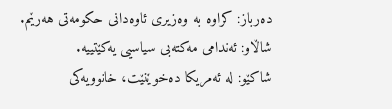دەرباز: کراوە بە وەزیری ئاوەدانی حکومەتی هەرێم.
شاڵاو: ئەندامی مەکتەبی سیاسیی یەکێتییە.
شاکێو: لە ئەمریکا دەخوێنێت، خانوویەکی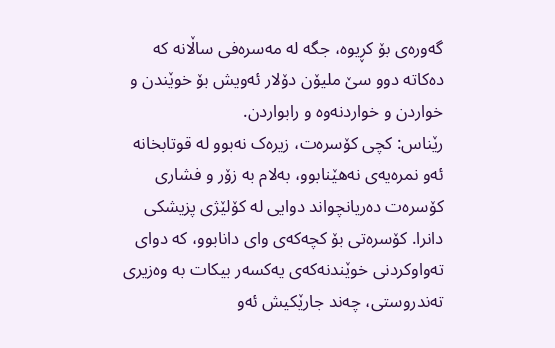گەورەی بۆ کڕیوە، جگە لە مەسرەفی ساڵانە کە دەکاتە دوو سێ ملیۆن دۆلار ئەویش بۆ خوێندن و خواردن و خواردنەوە و رابواردن.
رێناس: کچی کۆسرەت، زیرەک نەبوو لە قوتابخانە ئەو نمرەیەی نەهێنابوو، بەلام بە زۆر و فشاری کۆسرەت دەریانچواند دوایی لە کۆلێژی پزیشکی دانرا. کۆسرەتی بۆ کچەکەی وای دانابوو، کە دوای تەواوکردنی خوێندنەکەی یەکسەر بیکات بە وەزیری تەندروستی، چەند جارێکیش ئەو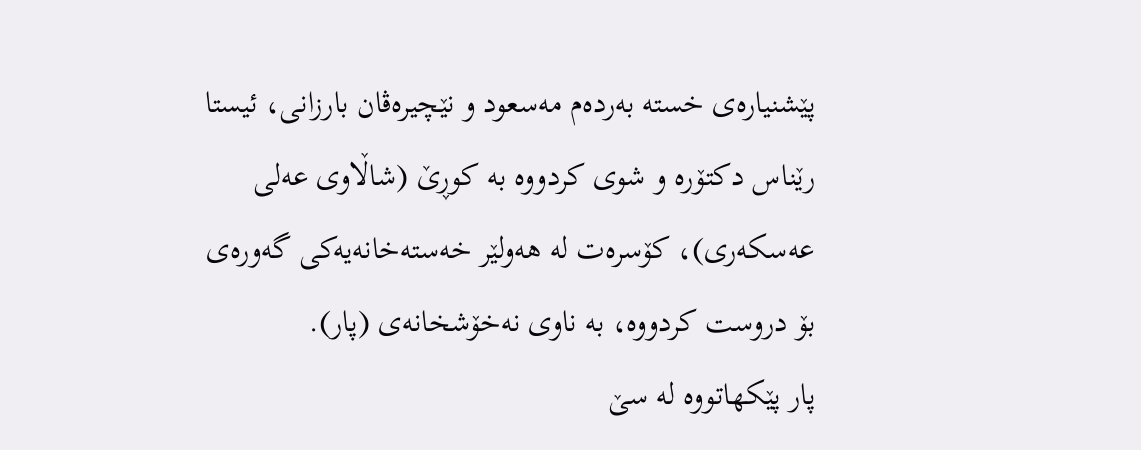پێشنیارەی خستە بەردەم مەسعود و نێچیرەڤان بارزانی، ئیستا رێناس دکتۆرە و شوی کردووە بە کوڕێ (شاڵاوی عەلی عەسکەری)، کۆسرەت لە هەولێر خەستەخانەیەکی گەورەی بۆ دروست کردووە، بە ناوی نەخۆشخانەی (پار).
پار پێکهاتووە لە سێ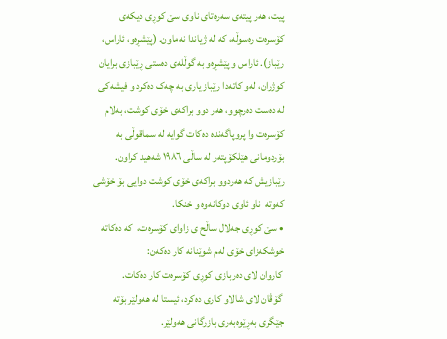پیت، هەر پیتەی سەرەتای ناوی سێ کوڕی دیکەی کۆسرەت رەسوڵە، کە لە ژیاندا نەماون. (پێشڕەو، ئاراس، رێباز). ئاراس و پێشڕەو بە گوڵلەی دەستی ڕێبازی برایان کوژران، لەو کاتەدا رێباز یاری بە چەک دەکرد و فیشەکی لە دەست دەرچوو، هەر دوو براکەی خۆی کوشت، بەلام کۆسرەت وا پروپاگەندە دەکات گوایە لە سماقوڵی بە بۆردومانی هێلکۆپتەر لە ساڵی ١٩٨٦ شەهید کراون. رێبازیش کە هەردوو براکەی خۆی کوشت دوایی بۆ خۆشی کەوتە  ناو ئاوی دوکانەوە و خنکا.
• سێ کوڕی جەلال ساڵح ی زاوای کۆسرەت،  کە دەکاتە خوشکەزای خۆی لەم شوێنانە کار دەکەن:
 کاروان لای دەربازی کوڕی کۆسرەت کار دەکات.
 گۆڤان لای شالاو کاری دەکرد، ئیستا لە هەولێر بۆتە جێگری بەڕێوەبەری بازرگانی هەولێر.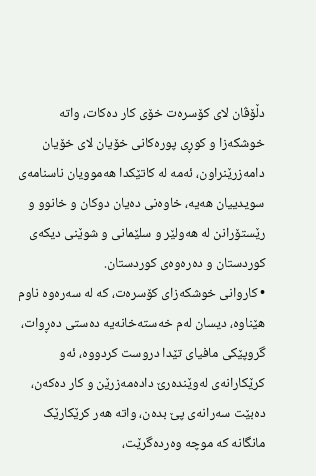دڵۆڤان لای کۆسرەت خۆی کار دەکات، واتە خوشکەزا و کوڕی پورەکانی خۆیان لای خۆیان دامەزرێنراون، ئەمە لە کاتێکدا هەموویان ناسنامەی سویدییان هەیە، خاوەنی دەیان دوکان و خانوو و رێستۆرانن لە هەولێر و سلێمانی و شوێنی دیکەی کوردستان و دەرەوەی کوردستان.
• کاروانی خوشکەزای کۆسرەت، کە لە سەرەوە ناوم هێناوە، دیسان لەم خەستەخانەیە دەستی دەڕوات، گروپێکی مافیای تێدا دروست کردووە، ئەو کرێکارانەی لەوێندەرێ دادەمەزرێن و کار دەکەن، دەبێت سەرانەی پێ بدەن، واتە هەر کرێکارێک مانگانە کە موچە وەردەگرێت،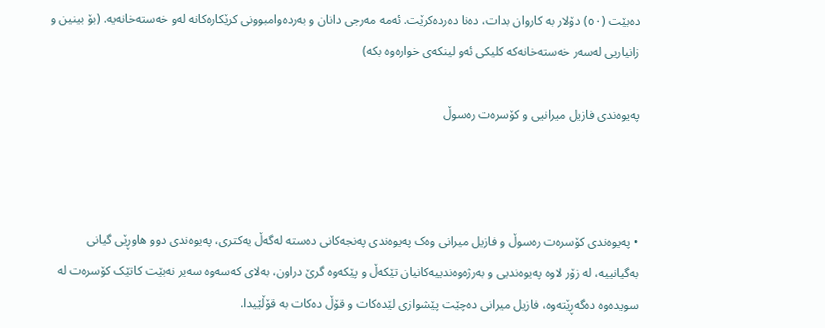دەبێت (٥٠) دۆلار بە کاروان بدات، دەنا دەردەکرێت. ئەمە مەرجی دانان و بەردەوامبوونی کرێکارەکانە لەو خەستەخانەیە. (بۆ بینین و زانیاریی لەسەر خەستەخانەکە کلیکی ئەو لینکەی خوارەوە بکە)

پەیوەندی فازیل میرانیی و کۆسرەت رەسوڵ



• پەیوەندی کۆسرەت رەسوڵ و فازیل میرانی وەک پەیوەندی پەنجەکانی دەستە لەگەڵ یەکتری، پەیوەندی دوو هاوڕێی گیانی بەگیانییە، لە زۆر لاوە پەیوەندیی و بەرژەوەندییەکانیان تێکەڵ و پێکەوە گرێ دراون، بەلای کەسەوە سەیر نەبێت کاتێک کۆسرەت لە سویدەوە دەگەڕێتەوە، فازیل میرانی دەچێت پێشوازی لێدەکات و قۆڵ دەکات بە قۆڵێیدا.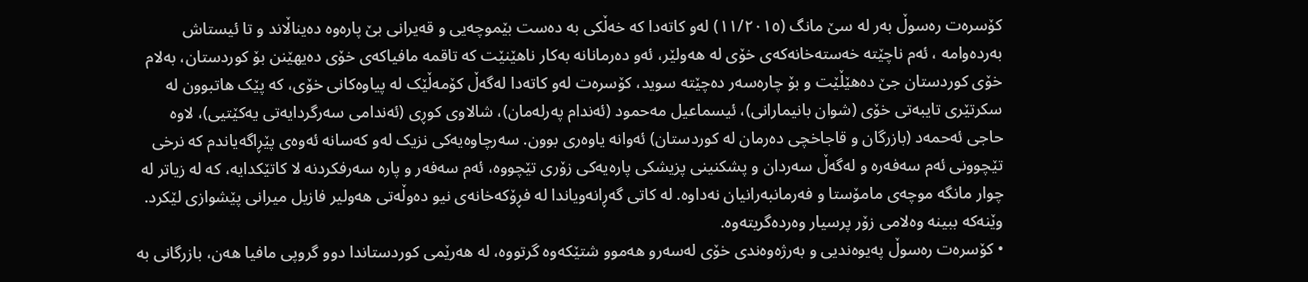کۆسرەت رەسوڵ بەر لە سێ مانگ (١١/٢٠١٥) لەو کاتەدا کە خەڵکی بە دەست بێموچەیی و قەیرانی بێ پارەوە دەیناڵاند و تا ئیستاش بەردەوامە ، ئەم ناچێتە خەستەخانەکەی خۆی لە هەولێر، ئەو دەرمانانە بەکار ناهێنێت کە تاقمە مافیاکەی خۆی دەیهێنن بۆ کوردستان، بەلام خۆی کوردستان جێ دەهێڵێت و بۆ چارەسەر دەچێتە سوید، کۆسرەت لەو کاتەدا لەگەڵ کۆمەڵێک لە پیاوەکانی خۆی، کە پێک هاتبوون لە سکرتێری تایبەتی خۆی (شوان بانیمارانی)، ئیسماعیل مەحمود (ئەندام پەرلەمان)، شالاوی کوڕی (ئەندامی سەرگردایەتی یەکێتیی)، لاوە حاجی ئەحمەد (بازرگان و قاجاخچی دەرمان لە کوردستان) ئەوانە یاوەری بوون. سەرچاوەیەکی نزیک لەو کەسانە ئەوەی پێڕاگەیاندم کە نرخی تێچوونی ئەم سەفەرە و لەگەڵ سەردان و پشکنینی پزیشکی پارەیەکی زۆری تێچووە، ئەم سەفەر و پارە سەرفکردنە لا کاتێکدایە، کە لە زیاتر لە چوار مانگە موچەی مامۆستا و فەرمانبەرانیان نەداوە. لە کاتی گەڕانەویاندا لە فڕۆکەخانەی نیو دەوڵەتی هەولیر فازیل میرانی پێشوازی لێکرد. وێنەکە ببینە وەلامی زۆر پرسیار وەردەگریتەوە.
• کۆسرەت رەسوڵ پەیوەندیی و بەرژەوەندی خۆی لەسەرو هەموو شتێکەوە گرتووە، لە هەرێمی کوردستاندا دوو گروپی مافیا هەن، بازرگانی بە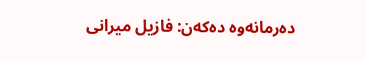دەرمانەوە دەکەن: فازیل میرانی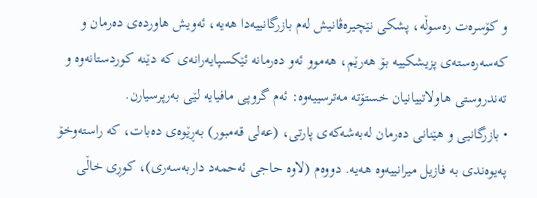و کۆسرەت رەسوڵە، پشکی نێچیرەڤانیش لەم بازرگانییەدا هەیە، ئەویش هاوردەی دەرمان و کەسەرەستەی پزیشکییە بۆ هەرێم، هەموو ئەو دەرمانە ئێکسپایەرانەی کە دێنە کوردستانەوە و تەندروستی هاولاتییانیان خستۆتە مەترسییەوە: ئەم گروپی مافیایە لێی بەرپرسیارن.
• بازرگانیی و هێنانی دەرمان لەبەشەکەی پارتی، (عەلی قەمبور) بەڕێوەی دەبات، کە راستەوخۆ پەیوەندی بە فازیل میرانییەوە هەیە. دووەم (لاوە حاجی ئەحمەد داربەسەری)، کوڕی خاڵی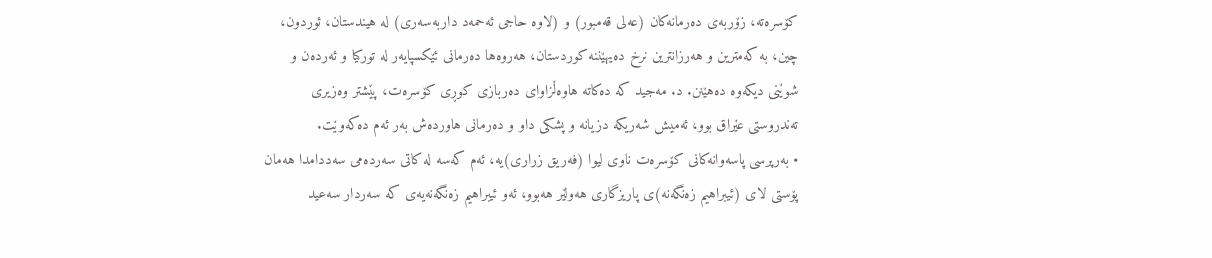کۆسرەتە، زۆربەی دەرمانەکان (عەلی قەمبور) و (لاوە حاجی ئەحمەد داربەسەری) لە هیندستان، ئوردون، چین، بە کەمترین و هەرزانترین نرخ دەیهێننە کوردستان، هەروەها دەرمانی ئێکسپایەر لە تورکیا و ئەردەن و شوێنی دیکەوە دەهێنن. د. مەجید کە دەکاتە هاوەڵزاوای دەربازی کوڕی کۆسرەت، پێشتر وەزیری تەندروستی عێراق بوو، ئەمیش شەریکە دزیانە و پشکی داو و دەرمانی هاوردەش بەر ئەم دەکەوێت.
• بەرپرسی پاسەوانەکانی کۆسرەت ناوی لیوا (فەریق زراری)یە، ئەم کەسە لە کاتی سەردەمی سەددامدا هەمان پۆستی لای (ئیبراهیم زەنگەنە)ی پاریزگاری هەولێر هەبوو، ئەو ئیبراهیم زەنگەنەیەی کە سەردار سەعید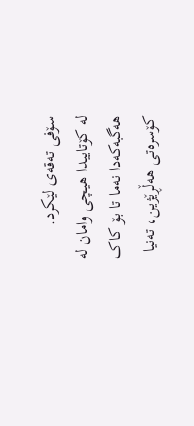سۆفی تەقەی لێکرد.
لە کۆتاییدا هیچی وامان لە هەگبەکەدا نەما تا بۆ کاک کۆسرەتی هەڵڕێژین، تەنیا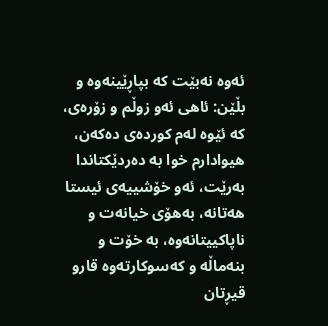ئەوە نەبێت کە بپاڕێینەوە و بڵێن: ئاهی ئەو زوڵم و زۆرەی، کە ئێوە لەم کوردەی دەکەن، هیوادارم خوا بە دەردێکتاندا بەرێت، ئەو خۆشییەی ئیستا هەتانە، بەهۆی خیانەت و ناپاکییتانەوە، بە خۆت و بنەماڵە و کەسوکارتەوە قارو قیڕتان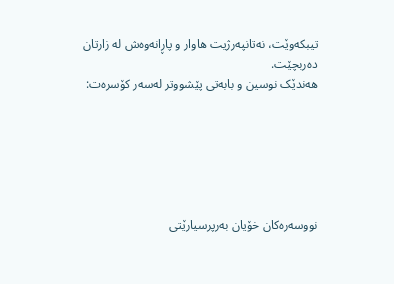تیبکەوێت، نەتانپەرژیت هاوار و پاڕانەوەش لە زارتان دەربچێت.
هەندێک نوسین و بابەتی پێشووتر لەسەر کۆسرەت:






نووسەرەکان خۆیان بەرپرسیارێتی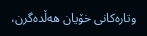وتارەکانی خۆیان هەڵدەگرن،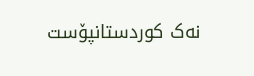نەک کوردستانپۆست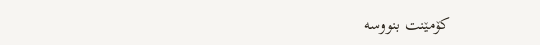کۆمێنت بنووسە